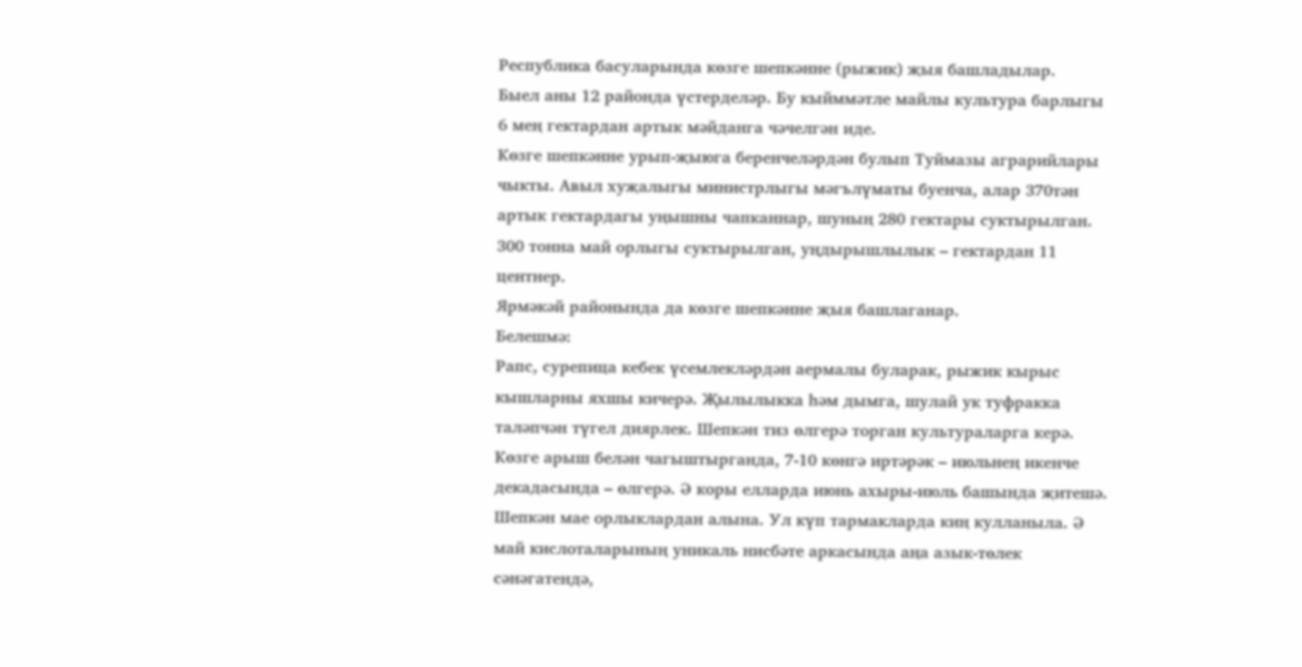Республика басуларында көзге шепкәнне (рыжик) җыя башладылар.
Быел аны 12 районда үстерделәр. Бу кыйммәтле майлы культура барлыгы 6 мең гектардан артык мәйданга чәчелгән иде.
Көзге шепкәнне урып-җыюга беренчеләрдән булып Туймазы аграрийлары чыкты. Авыл хуҗалыгы министрлыгы мәгълүматы буенча, алар 370тән артык гектардагы уңышны чапканнар, шуның 280 гектары суктырылган. 300 тонна май орлыгы суктырылган, уңдырышлылык – гектардан 11 центнер.
Ярмәкәй районында да көзге шепкәнне җыя башлаганар.
Белешмә:
Рапс, сурепица кебек үсемлекләрдән аермалы буларак, рыжик кырыс кышларны яхшы кичерә. Җылылыкка һәм дымга, шулай ук туфракка таләпчән түгел диярлек. Шепкән тиз өлгерә торган культураларга керә. Көзге арыш белән чагыштырганда, 7-10 көнгә иртәрәк – июльнең икенче декадасында – өлгерә. Ә коры елларда июнь ахыры-июль башында җитешә.
Шепкән мае орлыклардан алына. Ул күп тармакларда киң кулланыла. Ә май кислоталарының уникаль нисбәте аркасында аңа азык-төлек сәнәгатендә,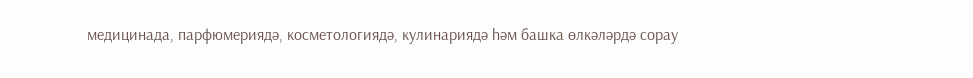медицинада, парфюмериядә, косметологиядә, кулинариядә һәм башка өлкәләрдә сорау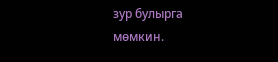зур булырга мөмкин.